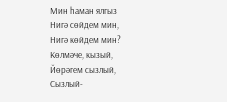Мин һаман ялгыз
Нигә сөйдем мин,
Нигә көйдем мин?
Көлмәче, кызый,
Йөрәгем сызлый,
Сызлый-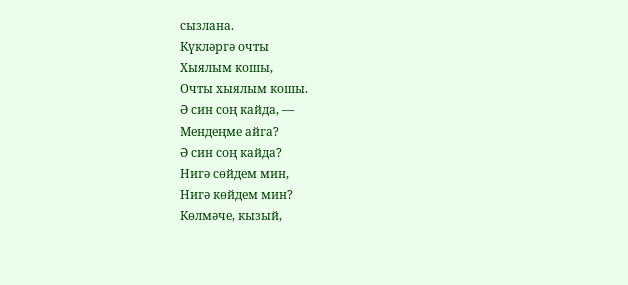сызлана.
Күкләргә очты
Хыялым кошы,
Очты хыялым кошы.
Ә син соң кайда, —
Мендеңме айга?
Ә син соң кайда?
Нигә сөйдем мин,
Нигә көйдем мин?
Көлмәче, кызый,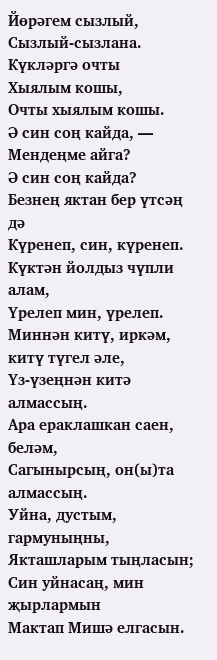Йөрәгем сызлый,
Сызлый-сызлана.
Күкләргә очты
Хыялым кошы,
Очты хыялым кошы.
Ә син соң кайда, —
Мендеңме айга?
Ә син соң кайда?
Безнең яктан бер үтсәң дә
Күренеп, син, күренеп.
Күктән йолдыз чүпли алам,
Үрелеп мин, үрелеп.
Миннән китү, иркәм, китү түгел әле,
Үз-үзеңнән китә алмассың.
Ара ераклашкан саен, беләм,
Сагынырсың, он(ы)та алмассың.
Уйна, дустым, гармуныңны,
Якташларым тыңласын;
Син уйнасаң, мин җырлармын
Мактап Мишә елгасын.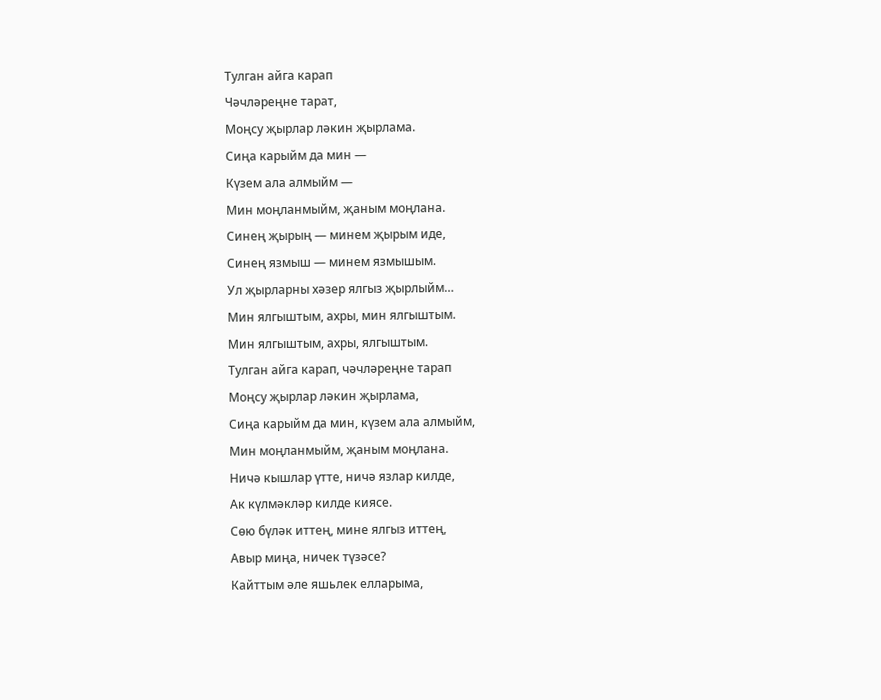Тулган айга карап
Чәчләреңне тарат,
Моңсу җырлар ләкин җырлама.
Сиңа карыйм да мин —
Күзем ала алмыйм —
Мин моңланмыйм, җаным моңлана.
Синең җырың — минем җырым иде,
Синең язмыш — минем язмышым.
Ул җырларны хәзер ялгыз җырлыйм…
Мин ялгыштым, ахры, мин ялгыштым.
Мин ялгыштым, ахры, ялгыштым.
Тулган айга карап, чәчләреңне тарап
Моңсу җырлар ләкин җырлама,
Сиңа карыйм да мин, күзем ала алмыйм,
Мин моңланмыйм, җаным моңлана.
Ничә кышлар үтте, ничә язлар килде,
Ак күлмәкләр килде киясе.
Сөю бүләк иттең, мине ялгыз иттең,
Авыр миңа, ничек түзәсе?
Кайттым әле яшьлек елларыма,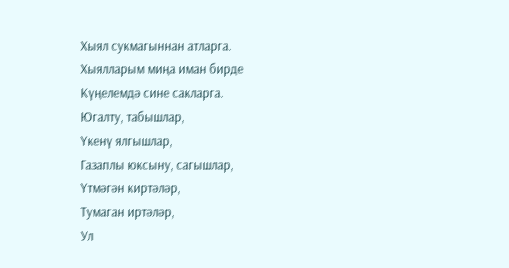Хыял сукмагыннан атларга.
Хыялларым миңа иман бирде
Күңелемдә сине сакларга.
Югалту, табышлар,
Үкенү ялгышлар,
Газаплы юксыну, сагышлар,
Үтмәгән киртәләр,
Тумаган иртәләр,
Ул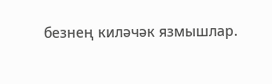безнең киләчәк язмышлар.